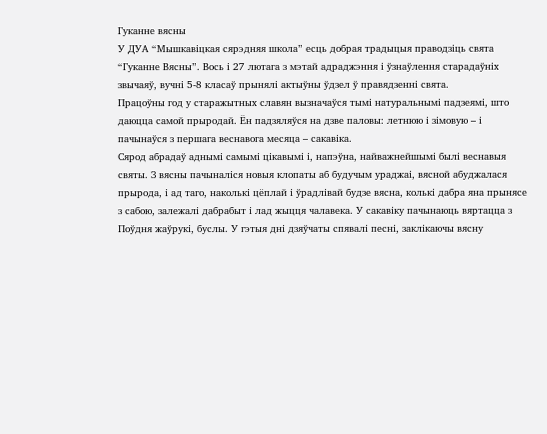Гуканне вясны
У ДУА “Мышкавіцкая сярэдняя школа” есць добрая традыцыя праводзіць свята “Гуканне Вясны”. Вось і 27 лютага з мэтай адраджэння і ўзнаўлення старадаўніх звычаяў, вучні 5-8 класаў прынялі актыўны ўдзел ў правядзенні свята.
Працоўны год у старажытных славян вызначаўся тымі натуральнымі падзеямі, што даюцца самой прыродай. Ён падзяляўся на дзве паловы: летнюю і зімовую – і пачынаўся з першага веснавога месяца – сакавіка.
Сярод абрадаў аднымі самымі цікавымі і, напэўна, найважнейшымі былі веснавыя святы. З вясны пачыналіся новыя клопаты аб будучым ураджаі, вясной абуджалася прырода, і ад таго, наколькі цёплай і ўрадлівай будзе вясна, колькі дабра яна прынясе з сабою, залежалі дабрабыт і лад жыцця чалавека. У сакавіку пачынаюць вяртацца з Поўдня жаўрукі, буслы. У гэтыя дні дзяўчаты спявалі песні, заклікаючы вясну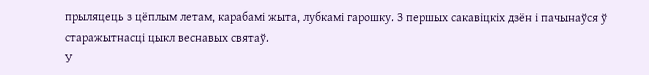прыляцець з цёплым летам, карабамі жыта, лубкамі гарошку. З першых сакавіцкіх дзён і пачынаўся ў старажытнасці цыкл веснавых святаў.
У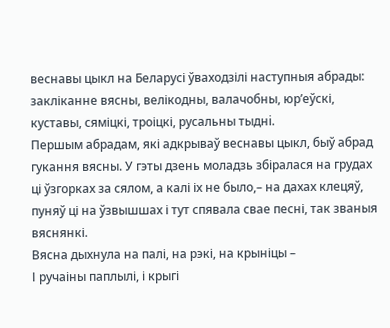веснавы цыкл на Беларусі ўваходзілі наступныя абрады: закліканне вясны, велікодны, валачобны, юр’еўскі, куставы, сяміцкі, троіцкі, русальны тыднi.
Першым абрадам, які адкрываў веснавы цыкл, быў абрад гукання вясны. У гэты дзень моладзь збіралася на грудах ці ўзгорках за сялом, а калі іх не было,– на дахах клецяў, пуняў ці на ўзвышшах і тут спявала свае песні, так званыя вяснянкі.
Вясна дыхнула на палі, на рэкі, на крыніцы –
І ручаіны паплылі, і крыгі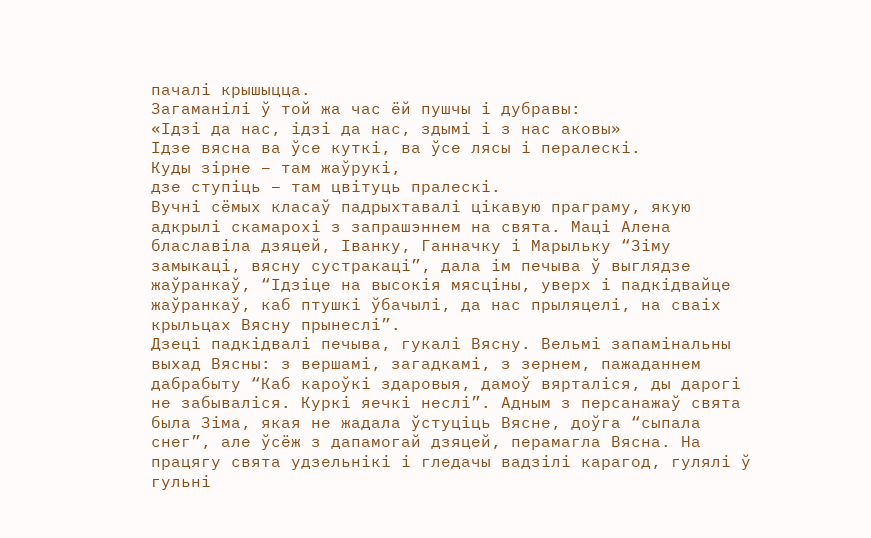пачалі крышыцца.
Загаманілі ў той жа час ёй пушчы і дубравы:
«Ідзі да нас, ідзі да нас, здымі і з нас аковы»
Ідзе вясна ва ўсе куткі, ва ўсе лясы і пералескі.
Куды зірне – там жаўрукі,
дзе ступіць – там цвітуць пралескі.
Вучні сёмых класаў падрыхтавалі цікавую праграму, якую адкрылі скамарохі з запрашэннем на свята. Маці Алена блаславіла дзяцей, Іванку, Ганначку і Марыльку “Зіму замыкаці, вясну сустракаці”, дала ім печыва ў выглядзе жаўранкаў, “Ідзіце на высокія мясціны, уверх і падкідвайце жаўранкаў, каб птушкі ўбачылі, да нас прыляцелі, на сваіх крыльцах Вясну прынеслі”.
Дзеці падкідвалі печыва, гукалі Вясну. Вельмі запамінальны выхад Вясны: з вершамі, загадкамі, з зернем, пажаданнем дабрабыту “Каб кароўкі здаровыя, дамоў вярталiся, ды дарогi не забывалiся. Куркi яечкi неслi”. Адным з персанажаў свята была Зіма, якая не жадала ўстуціць Вясне, доўга “сыпала снег”, але ўсёж з дапамогай дзяцей, перамагла Вясна. На працягу свята удзельнікі і гледачы вадзілі карагод, гулялі ў гульні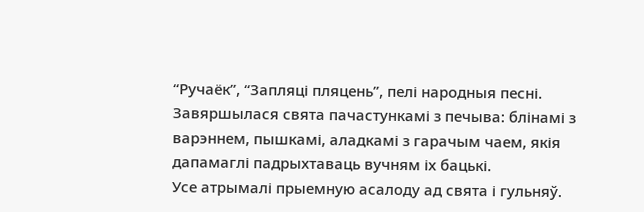“Ручаёк”, “Запляці пляцень”, пелі народныя песні.
Завяршылася свята пачастункамі з печыва: блінамі з варэннем, пышкамі, аладкамі з гарачым чаем, якія дапамаглі падрыхтаваць вучням іх бацькі.
Усе атрымалі прыемную асалоду ад свята і гульняў.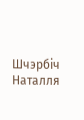Шчэрбіч Наталля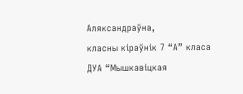Аляксандраўна,
класны кіраўнік 7 “А” класа
ДУА “Мышкавіцкая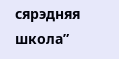сярэдняя школа”